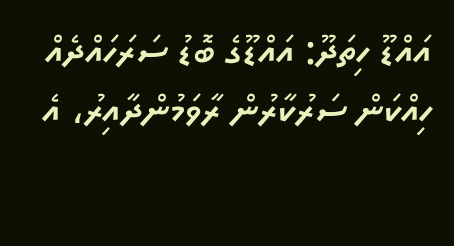އައްޑޫ ހިތަދޫ: އައްޑޫގެ ބޮޑު ސަރަހައްދެއް ހިއްކަން ސަރުކާރުން ރާވަމުންދާއިރު، އެ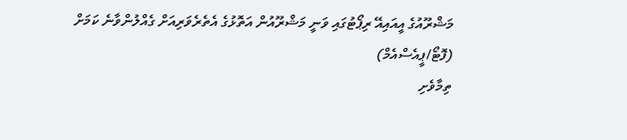މަޝްރޫއުގެ އީއައިއޭ ރިޕޯޓުގައި ވަނީ މަޝްރޫއުން އަތޮޅުގެ އެތެރެވަރިއަށް ގެއްލުންވާނެ ކަމަށް (ފޮޓޯ/ޕީއެސްއެމް)
ތިމާވެށި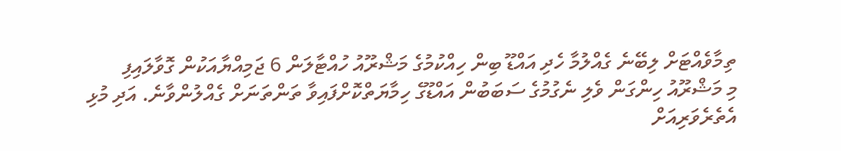ތިމާވެއްޓަށް ލިބޭނެ ގެއްލުމާ ހެދި އައްޑޫ ބިން ހިއްކުމުގެ މަޝްރޫއު ހުއްޓާލަން 6 ޖަމިއްޔާއަކުން ގޮވާލައިފި
މި މަޝްރޫއު ހިންގަން ވެލި ނެގުމުގެ ސަބަބުން އައްޑޫގެ ހިމާޔަތްކޮށްފައިވާ ތަންތަނަށް ގެއްލުންވާނެ. އަދި މުޅި އެތެރެވަރިއަށް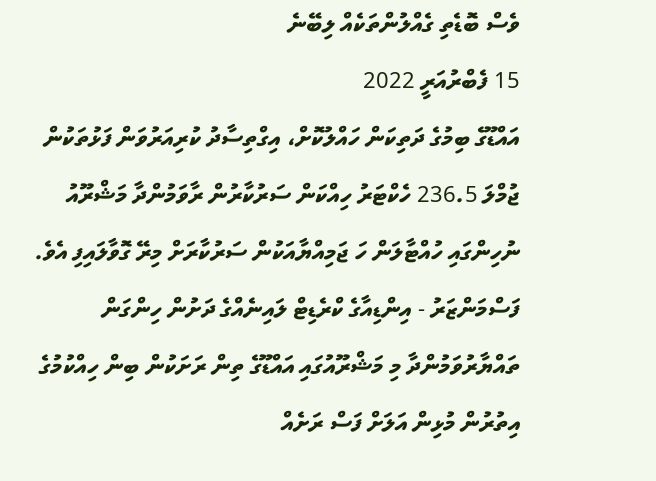ވެސް ބޮޑެތި ގެއްލުންތަކެއް ލިބޭނެ
15 ފެބްރުއަރީ 2022
އައްޑޫގެ ބިމުގެ ދަތިކަން ހައްލުކޮށް، އިގްތިސާދު ކުރިއަރުވަން ފަޅުތަކުން ޖުމްލަ 236.5 ހެކްޓަރު ހިއްކަން ސަރުކާރުން ރާވަމުންދާ މަޝްރޫއު ނުހިންގައި ހުއްޓާލަން ހަ ޖަމިއްޔާއަކުން ސަރުކާރަށް މިރޭ ގޮވާލައިފި އެވެ.
ފަސްމަންޒަރު - އިންޑިއާގެ ކްރެޑިޓް ލައިނެއްގެ ދަށުން ހިންގަން ތައްޔާރުވަމުންދާ މި މަޝްރޫއުގައި އައްޑޫގެ ތިން ރަށަކުން ބިން ހިއްކުމުގެ އިތުރުން މުޅިން އަލަށް ފަސް ރަށެއް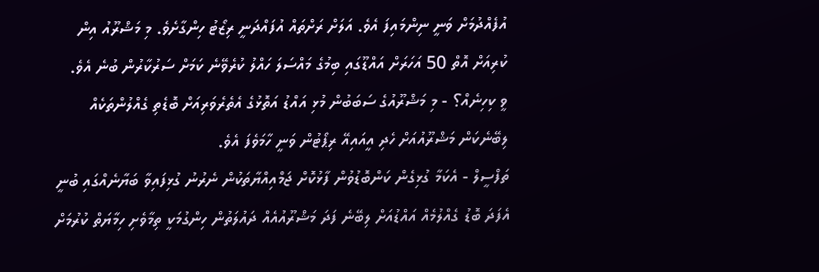އުފެއްދުމަށް ވަނީ ނިންމައިފަ އެވެ. އަލަށް ރަށްތައް އުފައްދަނީ ރިޒޯޓު ހިންގާށެވެ. މި މަޝްރޫއު އިން ކުރިއަށް އޮތް 50 އަހަރަށް އައްޑޫގައި ބިމުގެ މައްސަލަ ހައްލު ކުރެވޭނެ ކަމަށް ސަރުކާރުން ބުނެ އެވެ.
ވީ ކިހިނެއް؟ - މި މަޝްރޫއުގެ ސަބަބުން މުޅި އައްޑު އަތޮޅުގެ އެތެރެވަރިއަށް ބޮޑެތި ގެއްލުންތަކެއް ލިބޭނެކަން މަޝްރޫއުއަށް ހެދި އީއައިއޭ ރިޕޯޓުން ވަނީ ހާމަވެފަ އެވެ.
ތަފްސީލް - އެކަމާ ގުޅިގެން ކަންބޮޑުވުން ފާޅުކޮށް ޖަމްއިއްޔާތަކުން ނެރުނު ގުޅިފައިވާ ބަޔާނެއްގައި ބުނީ އެފަދަ ބޮޑު ގެއްލުމެއް އައްޑުއަށް ލިބޭނެ ފަދަ މަޝްރޫއުއެއް ދައުލަތުން ހިންގުމަކީ ތިމާވެށި ހިމާޔަތް ކުރުމަށް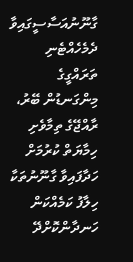ގާނޫނުއަސާސީގައިވާ ދެމެހެއްޓެނި ތަރައްގީގެ މިންގަނޑުން ބޭރު، ރާއްޖޭގެ ތިމާވެށި ހިމާޔަތް ކުރުމަށް ހަދާފައިވާ ގާނޫނުތަކާ ހިލާފު ކަމެއްކަން ހަނދާންކޮށްދޭ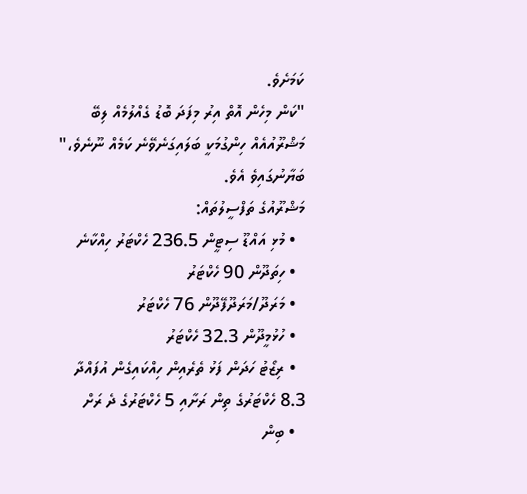ކަމަށެވެ.
"ކަން މިހެން އޮތް އިރު މިފަދަ ބޮޑު ގެއްލުމެއް ލިބޭ މަޝްރޫއުއެއް ހިންގުމަކީ ބަލައިގަނެވޭނެ ކަމެއް ނޫނެވެ،" ބަޔާނުގައިވެ އެވެ.
މަޝްރޫއުގެ ތަފްސީލުތައް:
  • މުޅި އައްޑޫ ސިޓީން 236.5 ހެކްޓަރު ހިއްކާނެ
  • ހިތަދޫން 90 ހެކްޓަރު
  • މަރަދޫ/މަރަދޫފޭދޫން 76 ހެކްޓަރު
  • ހުޅުމީދޫން 32.3 ހެކްޓަރު
  • ރިޒޯޓު ހަދަން ފަޅު ތެރެއިން ހިއްކައިގެން އުފައްދާ 8.3 ހެކްޓަރުގެ ތިން ރަށާއި 5 ހެކްޓަރުގެ ދެ ރަށް
  • ބިން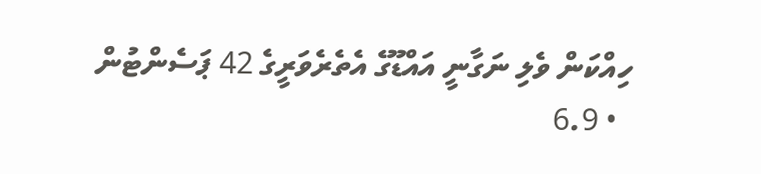ހިއްކަން ވެލި ނަގާނީ އައްޑޫގެ އެތެރެވަރީގެ 42 ޕަސެންޓުން
  • 6.9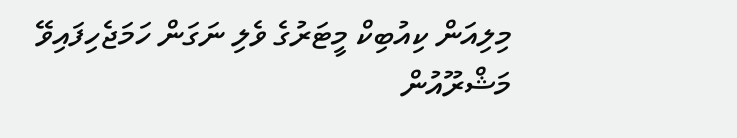މިލިއަން ކިއުބިކް މީޓަރުގެ ވެލި ނަގަން ހަމަޖެހިފައިވޭ
މަޝްރޫއުން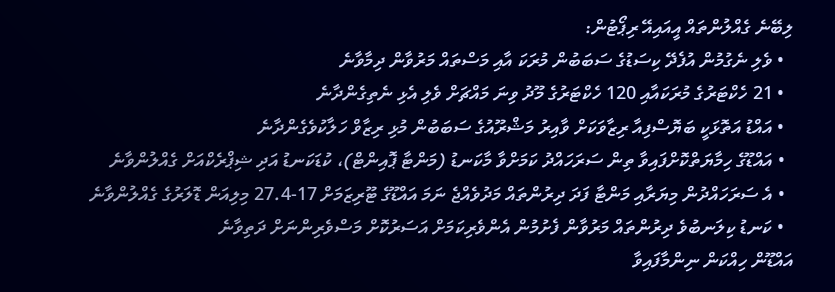ލިބޭނެ ގެއްލުންތައް އީއައިއޭ ރިޕޯޓުން:
  • ވެލި ނެގުމުން އުފެދޭ ކިސަޑުގެ ސަބަބުން މުރަކަ އާއި މަސްތައް މަރުވާން ދިމާވާނެ
  • 21 ހެކްޓަރުގެ މުރަކައާއި 120 ހެކްޓަރުގެ މޫދު ވިނަ މައްޗަށް ވެލި އެޅި ނެތިގެންދާނެ
  • އައްޑު އަތޮޅަކީ ބަޔޮސްފިއާ ރިޒާވަކަށް ވާއިރު މަޝްރޫއުގެ ސަބަބުން މުޅި ރިޒާވް ހަލާކުވެގެންދާނެ
  • އައްޑޫގެ ހިމާޔަތްކޮށްފައިވާ ތިން ސަރަހައްދު ކަމަށްވާ މާކަނޑު (މަންޓާ ޕޮއިންޓް)، ކުޑަކަނޑު އަދި ޝިޕްރެކްއަށް ގެއްލުންވާނެ
  • އެ ސަރަހައްދުން މިޔަރާއި މަންޓާ ފަދަ ދިރުންތައް މަދުވެއްޖެ ނަމަ އައްޑޫގެ ޓޫރިޒަމަށް 17-27.4 މިލިއަން ޑޮލަރުގެ ގެއްލުންވާނެ
  • ކަނޑު ކިލަނބުވެ ދިރުންތައް މަރުވާން ފެށުމުން އެންވެރިކަމަށް އަސަރުކޮށް މަސްވެރިންނަށް ދަތިވާނެ
އައްޑޫން ހިއްކަން ނިންމާފައިވާ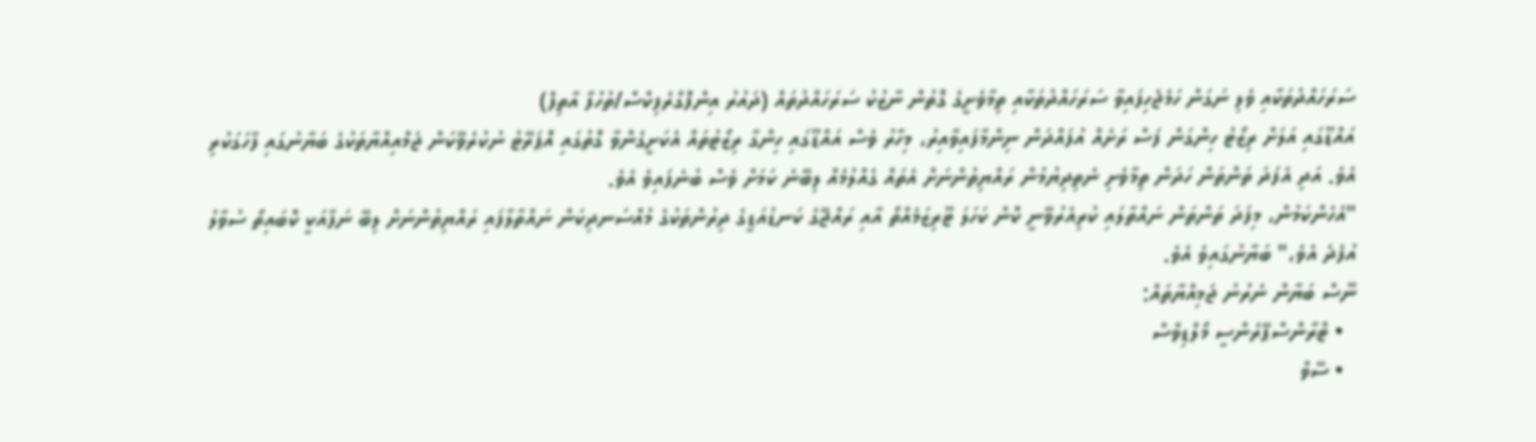ސަރަހައްދުތަކާއި ވެލި ނަގަން ހަމެޖެހިފައިވާ ސަރަހައްދުތަކާއި ތިމާވެށީގެ ގޮތުން ނާޒުކު ސަރަހައްދުތައް (ދައުރު އިންފޮގްރެފިކްސް/ތުހުފާ އާތިފް)
އައްޑޫގައި އަލަށް ރިޒޯޓު ހިންގަން ފަސް ރަށެއް އުފައްދަން ނިންމާފައިވާއިރު، މިހާރު ވެސް އައްޑޫގައި ހިންގާ ރިޒޯޓުތައް އެކަށީގެންވާ ގޮތުގައި އޮޕަރޭޓު ނުކުރެވޭކަން ޖަމްއިއްޔާތަކުގެ ބަޔާނުގައި ފާހަގަކުރި އެވެ. އަދި އެފަދަ ތަންތަން ހަދަން ތިމާވެށި ނެތިދިޔުމުން ރައްޔިތުންނަށް އެތައް ގެއްލުމެއް ލިބޭނެ ކަމަށް ވެސް ބުނެފައިވެ އެވެ.
"އެހެންކަމުން، މިފަދަ ތަންތަން ނައްތާލައި ކުރިއެރުވޭނީ ކޮން ކަހަލަ ޓޫރިޒަމެއްތޯ އާއި ރައްޖޭގެ ކަނޑުއަޑީގެ ދިރުންތަކުގެ މުއްސަނދިކަން ނައްތާލާފައި ރައްޔިތުންނަށް ލިބޭ ނަފާއަކީ ކޮބައިތޯ ސުވާލު އުފެދެ އެވެ،" ބަޔާނުގައިވެ އެވެ.
ނޫސް ބަޔާން ނެރުނު ޖަމިއްޔާތައް:
  • ޓްރާންސްޕޭރެންސީ މޯލްޑިވްސް
  • ސޭވް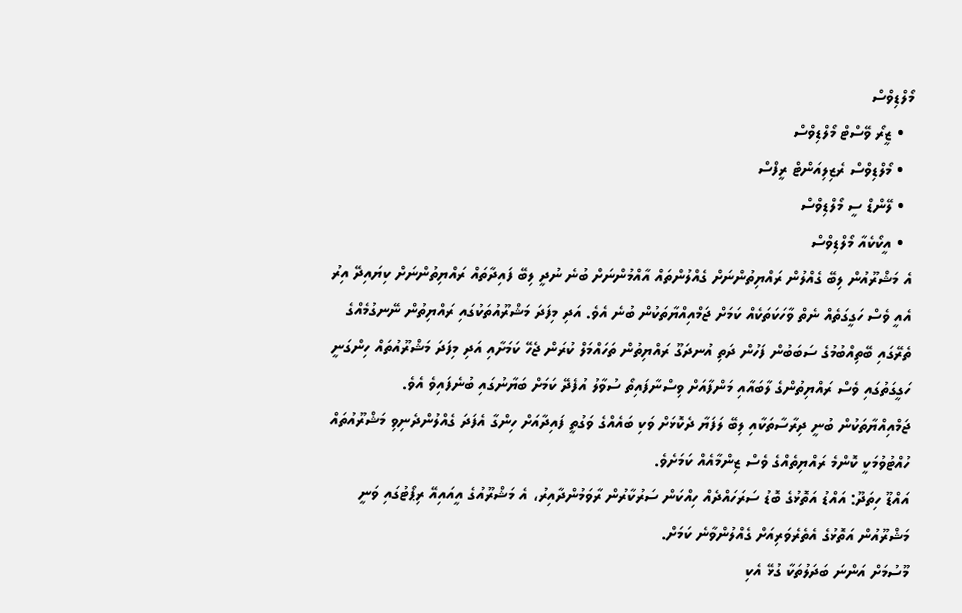މޯލްޑިވްސް
  • ޒީރޯ ވޭސްޓް މޯލްޑިވްސް
  • މޯލްޑިވްސް ރެޒިލިއަންޓް ރީފްސް
  • ލޭންޑް ސީ މޯލްޑިވްސް
  • އީކޯކެއާ މޯލްޑިވްސް
އެ މަޝްރޫއުން ލިބޭ ގެއްލުން ރައްޔިތުންނަށް ގެއްލުންތައް އާއްމުންނަށް ބުނެ ނުދީ ލިބޭ ފައިދާތައް ރައްޔިތުންނަށް ކިޔައިދޭ އިރު އެއީ ވެސް ހަގީގަތެއް ނެތް ވާހަކަތަކެއް ކަމަށް ޖަމްއިއްޔާތަކުން ބުނެ އެވެ. އަދި މިފަދަ މަޝްރޫއުތަކުގައި ރައްޔިތުން ނޭނގުމެއްގެ ތެރޭގައި ބޭތިއްބުމުގެ ސަބަބުން ފަހުން ދަތި އުނދަގޫ ރައްޔިތުން ތަހައްމަލް ކުރަން ޖެހޭ ކަމަށާއި އަދި މިފަދަ މަޝްރޫއުތައް ހިންގަނީ ހަގީގަތުގައި ވެސް ރައްޔިތުންގެ ލާބައާއި މަންފާއަށް ވިސްނާފައިތޯ ސުވާލު އުފެދޭ ކަމަށް ބަޔާނުގައި ބުނެފައިވެ އެވެ.
ޖަމްއިއްޔާތަކުން ބުނީ ދިރާސާތަކާއި ލިބޭ ލަފަޔާ ދެކޮޅަށް ވަކި ބައެއްގެ ވަގުތީ ފައިދާއަށް ހިންގާ އެފަދަ ގެއްލުންދެނިވި މަޝްރޫއުތައް ހުއްޓުވުމަކީ ކޮންމެ ރައްޔިތެއްގެ ވެސް ޒިންމާއެއް ކަމަށެވެ.
އައްޑޫ ހިތަދޫ: އައްޑު އަތޮޅުގެ ބޮޑު ސަރަހައްދެއް ހިއްކަން ސަރުކާރުން ރާވަމުންދާއިރު، އެ މަޝްރޫއުގެ އީއައިއޭ ރިޕޯޓުގައި ވަނީ މަޝްރޫއުން އަތޮޅުގެ އެތެރެވަރިއަށް ގެއްލުންވާނެ ކަމަށް.
މޫސުމަށް އަންނަ ބަދަލުތަކާ ގުޅޭ އެކި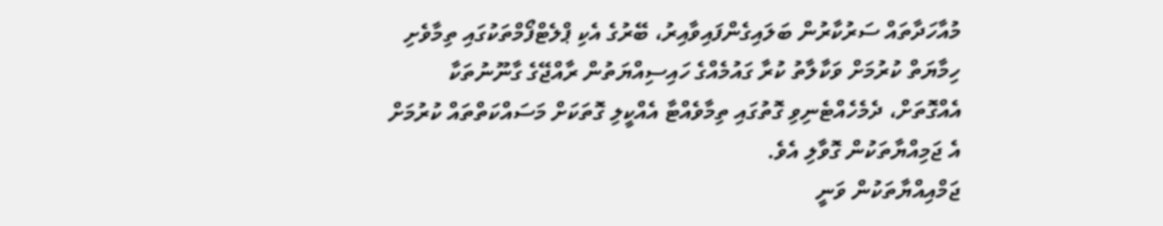މުއާހަދާތައް ސަރުކާރުން ބަލައިގެންފައިވާއިރު، ބޭރުގެ އެކި ޕްލެޓްފޯމްތަކުގައި ތިމާވެށި ހިމާޔަތް ކުރުމަށް ވަކާލާތު ކުރާ ގައުމެއްގެ ހައިސިއްޔަތުން ރާއްޖޭގެ ގާނޫނުތަކާ އެއްގޮތަށް، ދެމެހެއްޓެނިވި ގޮތުގައި ތިމާވެއްޓާ އެއްކީލި ގޮތަކަށް މަސައްކަތްތައް ކުރުމަށް އެ ޖަމިއްޔާތަކުން ގޮވާލި އެވެ.
ޖަމްއިއްޔާތަކުން ވަނީ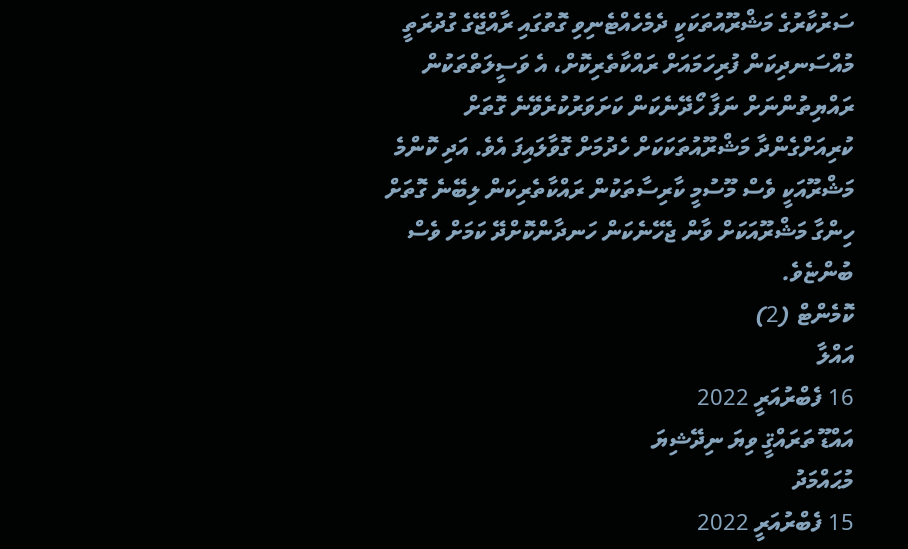ސަރުކާރުގެ މަޝްރޫއުތަކަކީ ދެމެހެއްޓެނިވި ގޮތުގައި ރާއްޖޭގެ ގުދުރަތީ މުއްސަނދިކަން ފުރިހަމައަށް ރައްކާތެރިކޮށް، އެ ވަސީލަތްތަކުން ރައްޔިތުންނަށް ނަފާ ހޯދޭނެކަން ކަށަވަރުކުރެވޭނެ ގޮތަށް ކުރިއަށްގެންދާ މަޝްރޫއުތަކަކަށް ހެދުމަށް ގޮވާލައިފަ އެވެ. އަދި ކޮންމެ މަޝްރޫއަކީ ވެސް މޫސުމީ ކާރިސާތަކުން ރައްކާތެރިކަން ލިބޭނެ ގޮތަށް ހިންގާ މަޝްރޫއަކަށް ވާން ޖެހޭނެކަން ހަނދާންކޮށްދޭ ކަމަށް ވެސް ބުންޏެވެ.
ކޮމެންޓް (2)
އައްލާ
16 ފެބްރުއަރީ 2022
އައްޑޫ ތަރައްޤީ ވިޔަ ނިދޭޝިޔަ
މުޙައްމަދު
15 ފެބްރުއަރީ 2022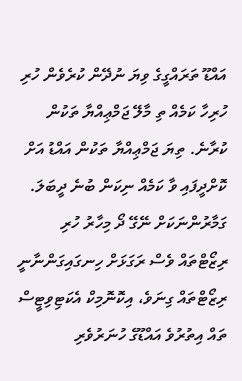އައްޑޫ ތަރައްގީގެ ވިޔަ ނުދޭން ކުރެވެން ހުރި ހުރިހާ ކަމެއް ތި މާލޭ ޖަމްޢިއްޔާ ތަކުން ކުރާނެ. ތިޔަ ޖަމްޢިއްޔާ ތަކުން އައްޑު އަށް ކޮށްދީފައި ވާ ކަމެއް ނިކަން ބުނެ ދީބަލަ. ގަމާރުންނަކަށް ނޭގޭ ދޯ މިހާރު ހުރި ރިޒޯޓްތައް ވެސް ރަގަޅަށް ހިނގައިގަންނާނީ ރިޒޯޓްތައް ގިނަވެ، އިކޮނޮމިކް އެކަޓިވިޓީސް ތައް އިތުރުވެ އައްޑޫގެ ހުނަރުވެރި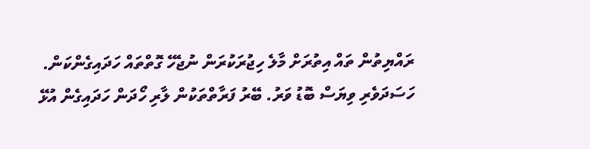ރައްޔިތުން ތައް އިތުރަށް މާލެ ހިޖުރަކުރަން ނުޖެހޭ ގޮތްތައް ހަދައިގެންކަން. ހަސަދަވެރި ވިޔަސް ބޮޑު ވަރު. ބޭރު ފަރާތްތަކުން ލާރި ހޯދަން ހަދައިގެން އުޅޭ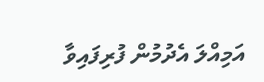އަމިއްލަ އެދުމުން ފުރިފައިވާ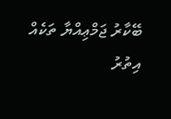ބޭކާރު ޖަމްޢިއްޔާ ތަކެއް
އިތުރު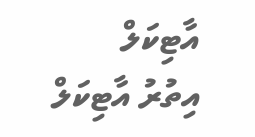އާޓިކަލް
އިތުރު އާޓިކަލް